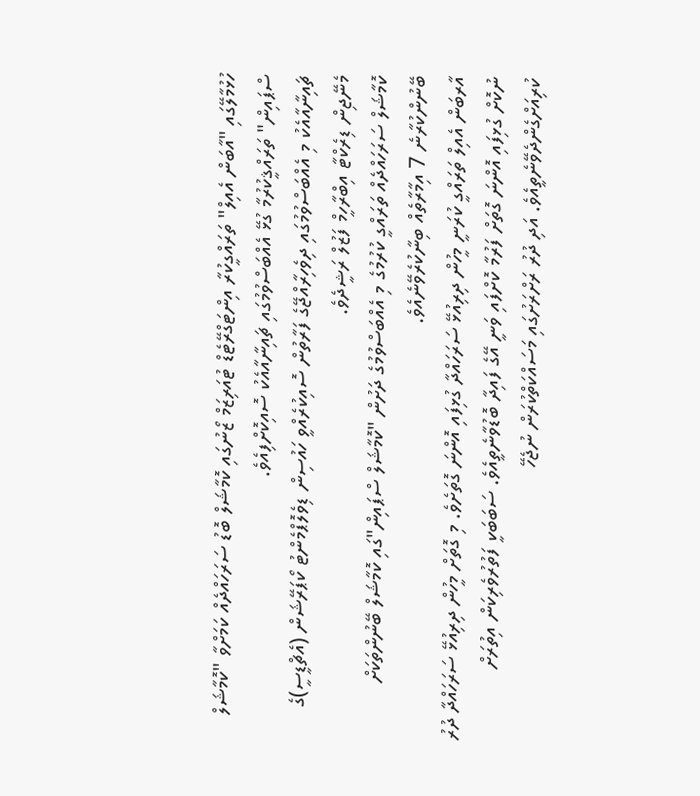ހުޅުމާލޭގައި "އާބަން އެއިލް" ތަރައްގީކުރާ އިންޓަގްރޭޓެޑް ޓުއަރިޒަމް ޒޯނުގައި ކޮމާޝަލް ބޮޑު ސަރަހައްދެއް ކަމަށްވާ "ކޮމާޝަލް ސްޕައިން" ތަރައްޤީކުރުމާ ގުޅޭ އެއްބަސްވުމުގައި ޗައިނާއާއެކު ސޮއިކޮށްފިއެވެ.
ޗައިނާއާއެކު މި އެއްބަސްވުމުގައި ދިވެހިރާއްޖޭގެ ފަރާތުން ސޮއިކުރެއްވީ ހައުސިން ޑިވެލޮޕްމެންޓު ކޯޕަރޭޝަން (އެޗްޑީސީ)ގެ މެނޭޖިން ޑިރެކްޓާ އިބްރާހީމް ފަޒުލް ރަޝީދެވެ.
ކޮމާޝަލް ސަރަހައްދެއް ތަރައްގީ ކުރުމުގެ މި އެއްބަސްވުމުގެ ދަށުން "ކޮމާޝަލް ސްޕައިން"ގައި ކޮމާޝަލް ބޭނުންތަކަށް ބޭނުންކުރާނެ 7 އިމާރާތެއް ބިނާކުރެވޭނެއެވެ.
އާރބަން އެއިލް ތަރައްގީ ކުރަނީ މީހުން ދިރިއުޅޭ ސަރަހައްދާ ގުޅިފައި އޮންނަ ގޮތަށެވެ. މި ގޮތަށް މީހުން ދިރިއުޅޭ ސަރަހައްދާ ދުރު ނުކޮށް ގުޅިފައި އޮންނަ ގޮތަށް ފަރުމާ ކޮށްފައި ވަނީ އޭގެ ފައިދާ ބޮޑުވާނެތީއެވެ. ސަބަބަކީ ފަތުރުވެރިކަން އިތުރަށް ކުރިއަށްގެންދެވޭނެތީއެވެ. އަދި ދުރު ރަށްރަށުގައި މަސައްކަތްކުރަން ނުޖެހޭ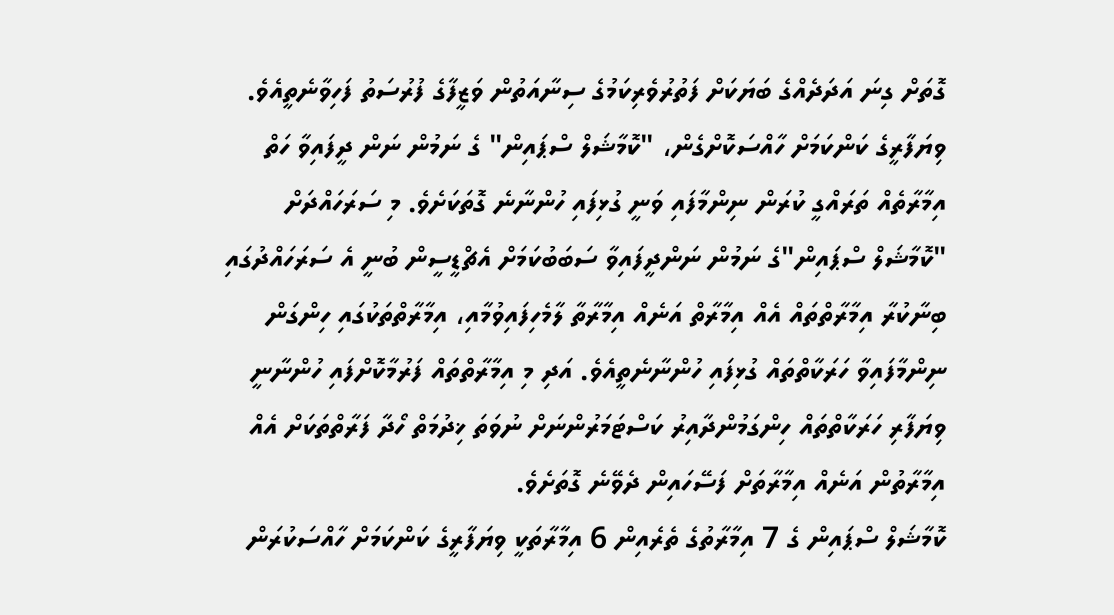ގޮތަށް ގިނަ އަދަދެއްގެ ބަޔަކަށް ފަތުރުވެރިކަމުގެ ސިނާއަތުން ވަޒީފާގެ ފުރުސަތު ފަހިވާނެތީއެވެ.
ވިޔަފާރީގެ ކަންކަމަށް ހާއްސަކޮށްގެން، "ކޮމާޝަލް ސްޕައިން" ގެ ނަމުން ނަން ދީފައިވާ ހަތް އިމާރާތެއް ތަރައްގީ ކުރަން ނިންމާފައި ވަނީ ގުޅިފައި ހުންނާނެ ގޮތަކަށެވެ. މި ސަރަހައްދަށް "ކޮމާޝަލް ސްޕައިން"ގެ ނަމުން ނަންދީފައިވާ ސަބަބުކަމަށް އެޗްޑީސީން ބުނީ އެ ސަރަހައްދުގައި ބިނާކުރާ އިމާރާތްތައް އެއް އިމާރާތް އަނެއް އިމާރާތާ ލާމެހިފައިވުމާއި، އިމާރާތްތަކުގައި ހިންގަން ނިންމާފައިވާ ހަރަކާތްތައް ގުޅިފައި ހުންނާނެތީއެވެ. އަދި މި އިމާރާތްތައް ފަރުމާކޮށްފައި ހުންނާނީ ވިޔަފާރި ހަރަކާތްތައް ހިންގަމުންދާއިރު ކަސްޓަމަރުންނަށް ނުވަތަ ޚިދުމަތް ހޯދާ ފަރާތްތަކަށް އެއް އިމާރާތުން އަނެއް އިމާރާތަށް ފަސޭހައިން ދެވޭނެ ގޮތަށެވެ.
ކޮމާޝަލް ސްޕައިން ގެ 7 އިމާރާތުގެ ތެރެއިން 6 އިމާރާތަކީ ވިޔަފާރީގެ ކަންކަމަށް ހާއްސަކުރަން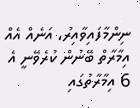ނިންމާފައިވާއިރު، އަނެއް އެއް އިމާރާތް ބޭނުން ކުރެވޭނީ އެ 6 އިމާރާތުގައި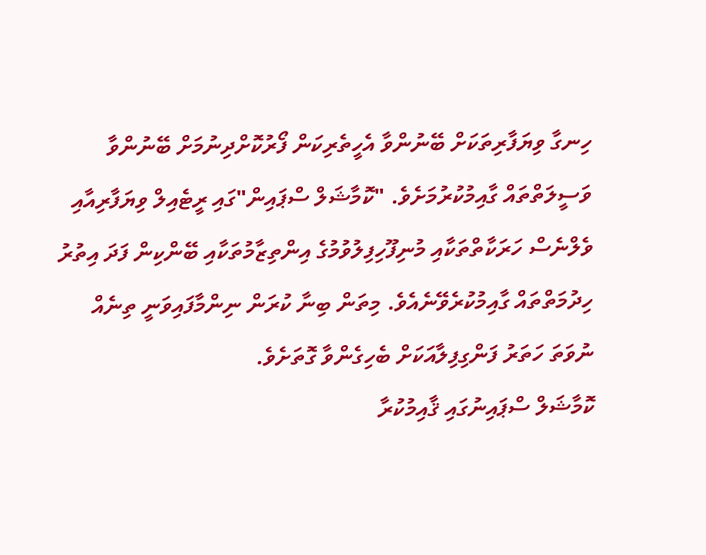ހިނގާ ވިޔަފާރިތަކަށް ބޭނުންވާ އެހީތެރިކަން ފޯރުކޮށްދިނުމަށް ބޭނުންވާ ވަސީލަތްތައް ގާއިމުކުރުމަށެވެ. "ކޮމާޝަލް ސްޕައިން"ގައި ރީޓެއިލް ވިޔަފާރިއާއި ވެލްނެސް ހަރަކާތްތަކާއި މުނިފޫހިފިލުވުމުގެ އިންތިޒާމުތަކާއި ބޭންކިން ފަދަ އިތުރު ހިދުމަތްތައް ގާއިމުކުރެވޭނެއެވެ. މިތަން ބިނާ ކުރަން ނިންމާފައިވަނީ ތިނެއް ނުވަތަ ހަތަރު ފަންގިފިލާއަކަށް ބެހިގެންވާ ގޮތަށެވެ.
ކޮމާޝަލް ސްޕައިނުގައި ޤާއިމުކުރާ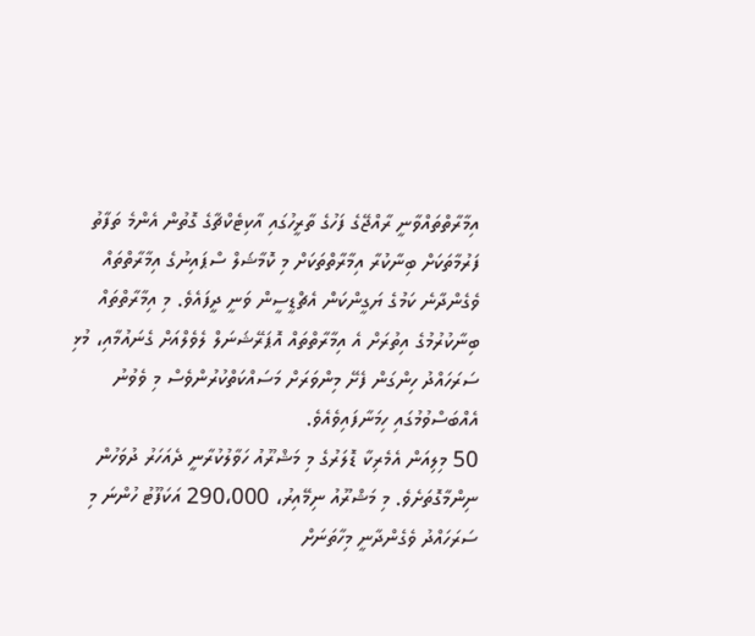އިމާރާތްތައްވާނީ ރާއްޖޭގެ ފަހުގެ ތާރީހުގައި އާކިޓެކްޗާގެ ގޮތުން އެންމެ ތަފާތު ފަރުމާތަކަށް ބިނާކުރާ އިމާރާތްތަކަށް މި ކޮމާޝަލް ސްޕައިނުގެ އިމާރާތްތައް ވެގެންދާނެ ކަމުގެ ޔަގީންކަން އެޗްޑީސީން ވަނީ ދީފައެވެ. މި އިމާރާތްތައް ބިނާކުރުމުގެ އިތުރަށް އެ އިމާރާތްތައް އޮޕަރޭޝަނަލް ލެވެލްއަށް ގެނައުމާއި، މުޅި ސަރަހައްދު ހިންގަން ފެށޭ މިންވަރަށް މަސައްކަތްކުރުންވެސް މި ވެވުނު އެއްބަސްވުމުގައި ހިމަނާފައިވެއެވެ.
50 މިލިއަން އެމެރިކާ ޑޮލަރުގެ މި މަޝްރޫއު ހަވާލުކުރާނީ ދެއަހަރު ދުވަހުން ނިންމާގޮތަށެވެ. މި މަޝްރޫއު ނިމޭއިރު، 290،000 އަކަފޫޓު ހުންނަ މި ސަރަހައްދު ވެގެންދާނީ މިހާތަނަށް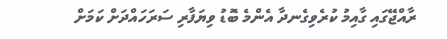ރާއްޖޭގައި ގާއިމު ކުރެވިގެނދާ އެންމެ ބޮޑު ވިޔަފާރި ސަރަހައްދަށް ކަމަށް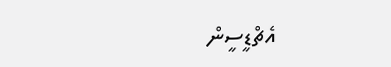އެޗްޑީސީން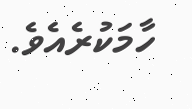ހާމަކުރެއެވެ.